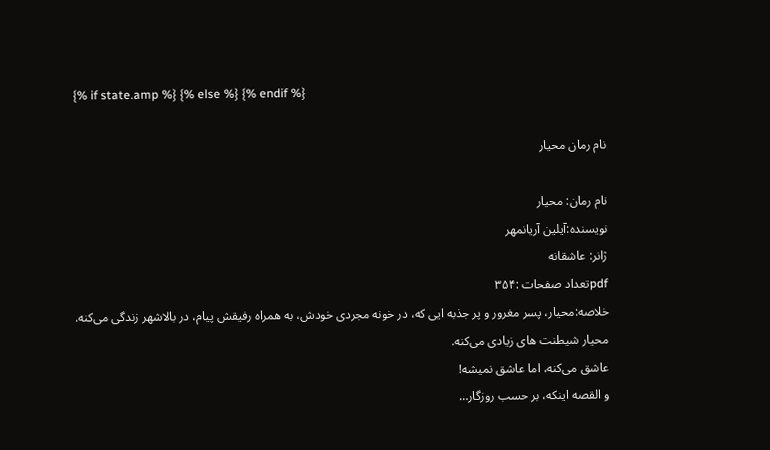{% if state.amp %} {% else %} {% endif %}

نام رمان محیار

نام رمان: محیار
نویسنده:آیلین آریانمهر
ژانر: عاشقانه
pdfتعداد صفحات :۳۵۴
خلاصه:محیار، پسر مغرور و پر جذبه ایی که، در خونه مجردی خودش، به همراه رفیقش پیام، در بالاشهر زندگی می‌کنه.
محیار شیطنت های زیادی می‌کنه.
عاشق می‌کنه، اما عاشق نمیشه!
و القصه اینکه، بر حسب روزگار…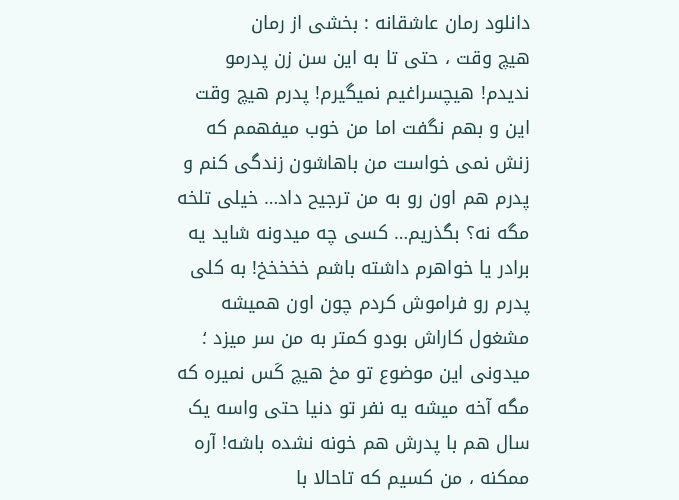دانلود رمان عاشقانه : بخشی از رمان
هیچ وقت ، حتی تا به این سن زن پدرمو ندیدم! هیچسراغیم نمیگیرم! پدرم هیچ وقت این و بهم نگفت اما من خوب میفهمم که زنش نمی خواست من باهاشون زندگی کنم و پدرم هم اون رو به من ترجیح داد… خیلی تلخه مگه نه؟ بگذریم… کسی چه میدونه شاید یه برادر یا خواهرم داشته باشم خخخخخ! به کلی پدرم رو فراموش کردم چون اون همیشه مشغول کاراش بودو کمتر به من سر میزد ؛ میدونی این موضوع تو مخ هیچ کَس نمیره که مگه آخه میشه یه نفر تو دنیا حتی واسه یک سال هم با پدرش هم خونه نشده باشه! آره ممکنه ، من کسیم که تاحالا با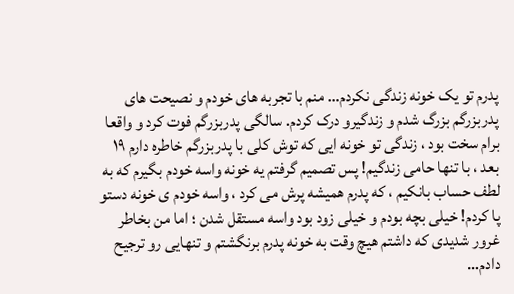پدرم تو یک خونه زندگی نکردم… منم با تجربه های خودم و نصیحت های پدربزرگم بزرگ شدم و زندگیرو درک کردم. سالگی پدربزرگم فوت کرد و واقعا برام سخت بود ، زندگی تو خونه ایی که توش کلی با پدربزرگم خاطره دارم ۱۹ بعد ، با تنها حامی زندگیم! پس تصمیم گرفتم یه خونه واسه خودم بگیرم که به لطف حساب بانکیم ، که پدرم همیشه پرش می کرد ، واسه خودم ی خونه دستو پا کردم! خیلی بچه بودم و خیلی زود بود واسه مستقل شدن ؛ اما من بخاطر غرور شدیدی که داشتم هیچ وقت به خونه پدرم برنگشتم و تنهایی رو ترجیح دادم…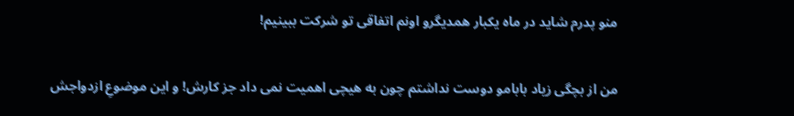منو پدرم شاید در ماه یکبار همدیگرو اونم اتفاقی تو شرکت ببینیم!

من از بچگی زیاد بابامو دوست نداشتم چون به هیچی اهمیت نمی داد جز کارش! و این موضوعِ ازدواجش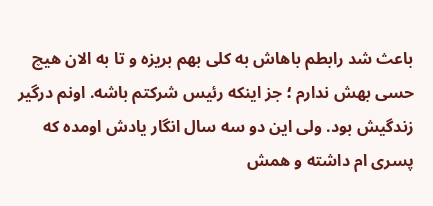باعث شد رابطم باهاش به کلی بهم بریزه و تا به الان هیچ حسی بهش ندارم ؛ جز اینکه رئیس شرکتم باشه. اونم درگیر زندگیش بود. ولی این دو سه سال انگار یادش اومده که پسری ام داشته و همش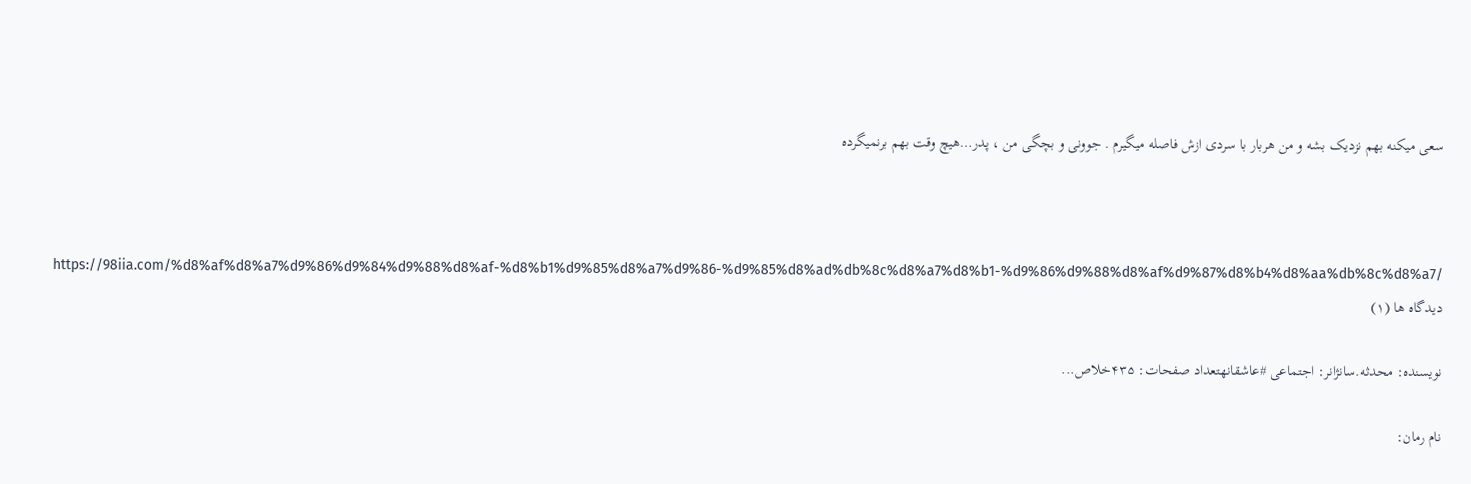سعی میکنه بهم نزدیک بشه و من هربار با سردی ازش فاصله میگیرم . جوونی و بچگی من ، پدر…هیچ وقت بهم برنمیگرده



https://98iia.com/%d8%af%d8%a7%d9%86%d9%84%d9%88%d8%af-%d8%b1%d9%85%d8%a7%d9%86-%d9%85%d8%ad%db%8c%d8%a7%d8%b1-%d9%86%d9%88%d8%af%d9%87%d8%b4%d8%aa%db%8c%d8%a7/
دیدگاه ها (۱)

نویسنده: محدثه.سانژانر: اجتماعی #عاشقانهتعداد صفحات: ۴۳۵خلاص...

نام رمان: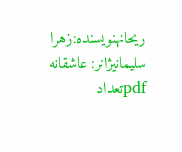ریحانهنویسنده:زهرا سلیمانیژانر: عاشقانه pdfتعداد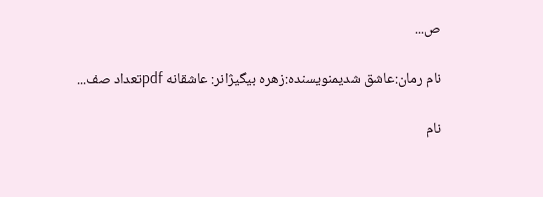ص...

نام رمان:عاشق شدیمنویسنده:زهره بیگیژانر: عاشقانه pdfتعداد صف...

نام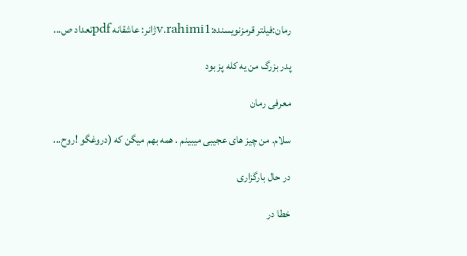رمان:فیلتر قرمزنویسنده:v.rahimi1ژانر: عاشقانه pdfتعداد ص...

پدر بزرگ من یه کله پز بود

معرفی رمان

سلام. من چیز های عجیبی میبینم . همه بهم میگن که (دروغگو !روح...

در حال بارگزاری

خطا در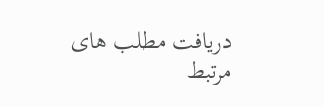دریافت مطلب های مرتبط